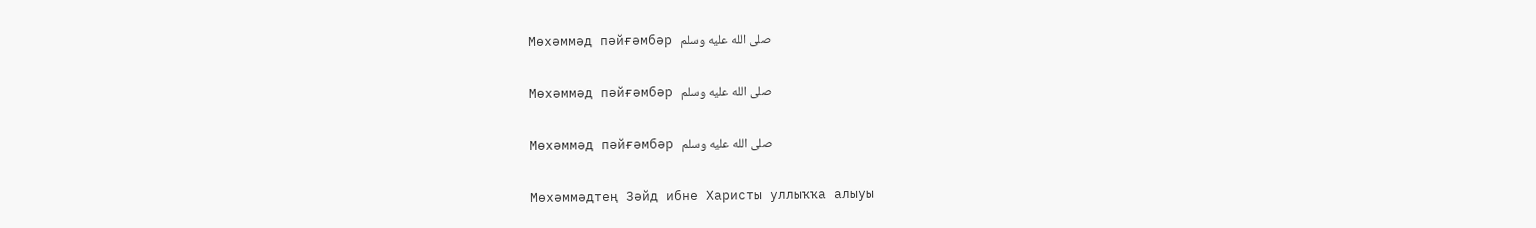Мөхәммәд пәйғәмбәр صلى الله عليه وسلم

Мөхәммәд пәйғәмбәр صلى الله عليه وسلم

Мөхәммәд пәйғәмбәр صلى الله عليه وسلم

Мөхәммәдтең Зәйд ибне Харисты уллыҡҡа алыуы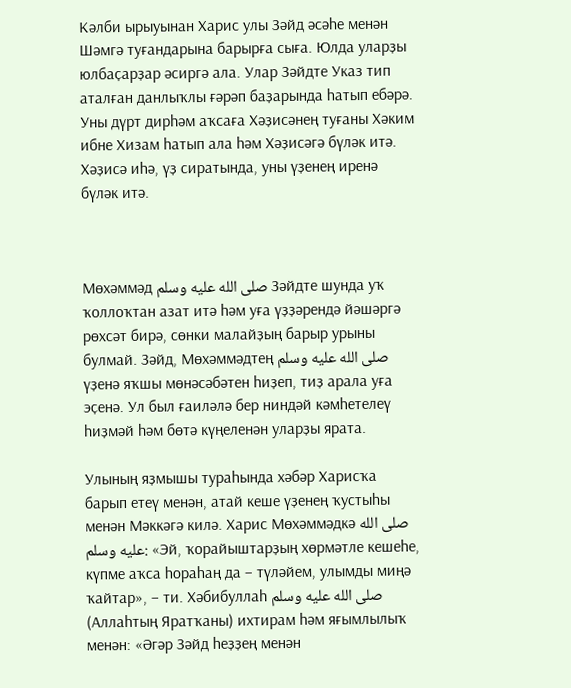Кәлби ырыуынан Харис улы Зәйд әсәһе менән Шәмгә туғандарына барырға сыға. Юлда уларҙы юлбаҫарҙар әсиргә ала. Улар Зәйдте Указ тип аталған данлыҡлы ғәрәп баҙарында һатып ебәрә. Уны дүрт дирһәм аҡсаға Хәҙисәнең туғаны Хәким ибне Хизам һатып ала һәм Хәҙисәгә бүләк итә. Хәҙисә иһә, үҙ сиратында, уны үҙенең иренә бүләк итә.



Мөхәммәд صلى الله عليه وسلم Зәйдте шунда уҡ ҡоллоҡтан азат итә һәм уға үҙҙәрендә йәшәргә рөхсәт бирә, сөнки малайҙың барыр урыны булмай. Зәйд, Мөхәммәдтең صلى الله عليه وسلم үҙенә яҡшы мөнәсәбәтен һиҙеп, тиҙ арала уға эҫенә. Ул был ғаиләлә бер ниндәй кәмһетелеү һиҙмәй һәм бөтә күңеленән уларҙы ярата.

Улының яҙмышы тураһында хәбәр Харисҡа барып етеү менән, атай кеше үҙенең ҡустыһы менән Мәккәгә килә. Харис Мөхәммәдкә صلى الله عليه وسلم: «Эй, ҡорайыштарҙың хөрмәтле кешеһе, күпме аҡса һораһаң да − түләйем, улымды миңә ҡайтар», − ти. Хәбибуллаһ صلى الله عليه وسلم (Аллаһтың Яратҡаны) ихтирам һәм яғымлылыҡ менән: «Әгәр Зәйд һеҙҙең менән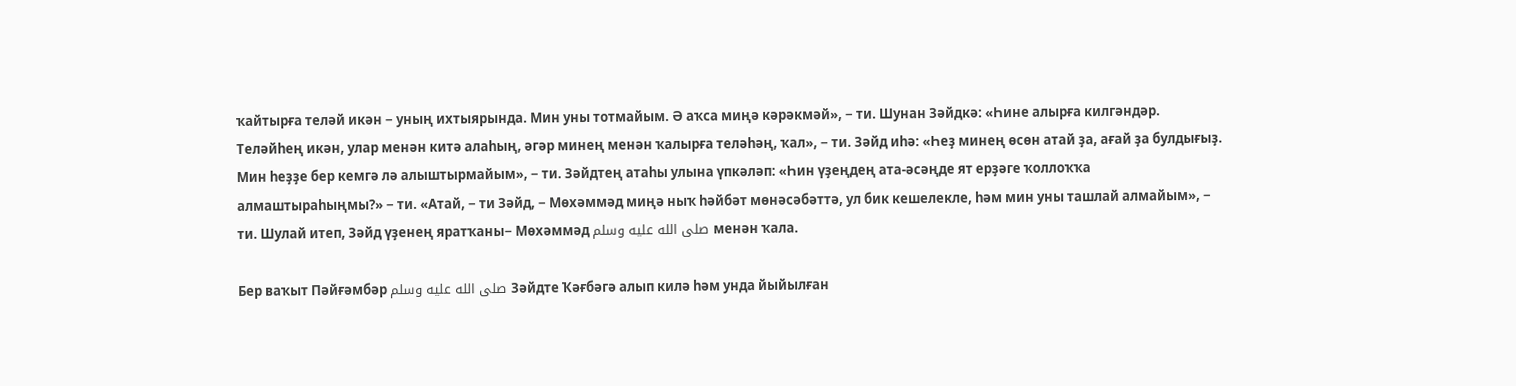ҡайтырға теләй икән − уның ихтыярында. Мин уны тотмайым. Ә аҡса миңә кәрәкмәй», − ти. Шунан Зәйдкә: «Һине алырға килгәндәр. Теләйһең икән, улар менән китә алаһың, әгәр минең менән ҡалырға теләһәң, ҡал», − ти. Зәйд иһә: «Һеҙ минең өсөн атай ҙа, ағай ҙа булдығыҙ. Мин һеҙҙе бер кемгә лә алыштырмайым», − ти. Зәйдтең атаһы улына үпкәләп: «Һин үҙеңдең ата-әсәңде ят ерҙәге ҡоллоҡҡа алмаштыраһыңмы?» − ти. «Атай, − ти Зәйд, − Мөхәммәд миңә ныҡ һәйбәт мөнәсәбәттә, ул бик кешелекле, һәм мин уны ташлай алмайым», − ти. Шулай итеп, Зәйд үҙенең яратҡаны− Мөхәммәд صلى الله عليه وسلم менән ҡала.

Бер ваҡыт Пәйғәмбәр صلى الله عليه وسلم Зәйдте Ҡәғбәгә алып килә һәм унда йыйылған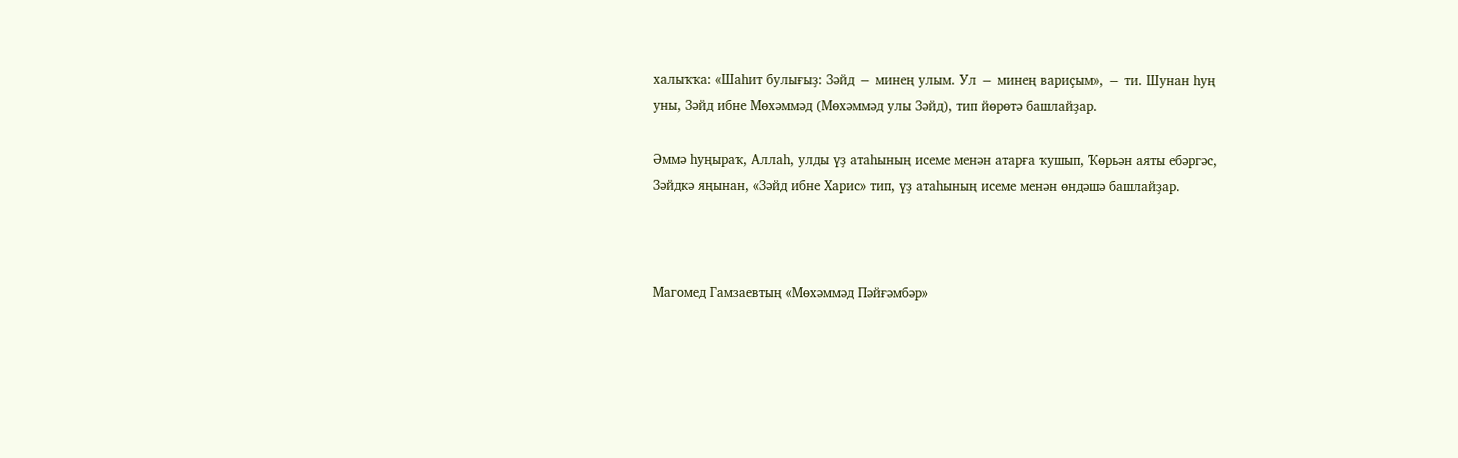халыҡҡа: «Шаһит булығыҙ: Зәйд − минең улым. Ул − минең вариҫым», − ти. Шунан һуң уны, Зәйд ибне Мөхәммәд (Мөхәммәд улы Зәйд), тип йөрөтә башлайҙар.

Әммә һуңыраҡ, Аллаһ, улды үҙ атаһының исеме менән атарға ҡушып, Ҡөрьән аяты ебәргәс, Зәйдкә яңынан, «Зәйд ибне Харис» тип, үҙ атаһының исеме менән өндәшә башлайҙар.



Магомед Гамзаевтың «Мөхәммәд Пәйғәмбәр»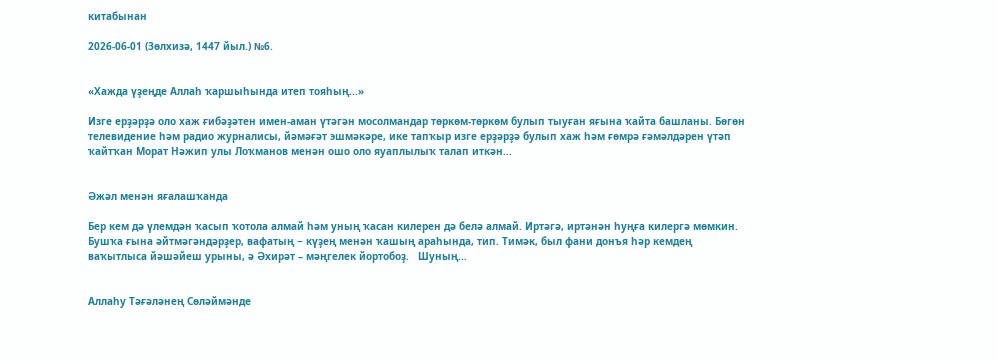китабынан

2026-06-01 (Зөлхизә, 1447 йыл.) №6.


«Хажда үҙеңде Аллаһ ҡаршыһында итеп тояһың...»

Изге ерҙәрҙә оло хаж ғибәҙәтен имен-аман үтәгән мосолмандар төркөм-төркөм булып тыуған яғына ҡайта башланы. Бөгөн телевидение һәм радио журналисы, йәмәғәт эшмәкәре, ике тапҡыр изге ерҙәрҙә булып хаж һәм ғөмрә ғәмәлдәрен үтәп ҡайтҡан Морат Нәжип улы Лоҡманов менән ошо оло яуаплылыҡ талап иткән...


Әжәл менән яғалашҡанда

Бер кем дә үлемдән ҡасып ҡотола алмай һәм уның ҡасан килерен дә белә алмай. Иртәгә, иртәнән һуңға килергә мөмкин. Бушҡа ғына әйтмәгәндәрҙер, вафатың − күҙең менән ҡашың араһында, тип. Тимәк, был фани донъя һәр кемдең ваҡытлыса йәшәйеш урыны, ә Әхирәт – мәңгелек йортобоҙ.   Шуның...


Аллаһу Тәғәләнең Сөләймәнде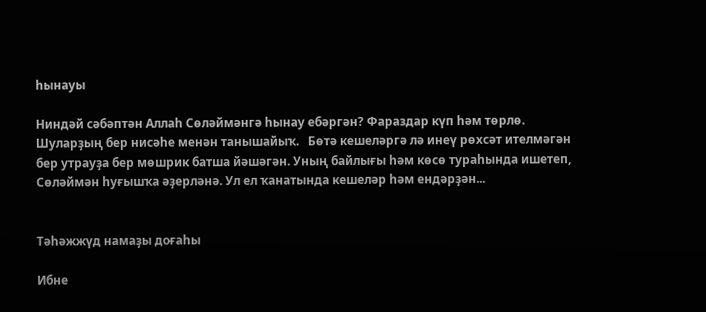һынауы

Ниндәй сәбәптән Аллаһ Сөләймәнгә һынау ебәргән? Фараздар күп һәм төрлө. Шуларҙың бер нисәһе менән танышайыҡ.   Бөтә кешеләргә лә инеү рөхсәт ителмәгән бер утрауҙа бер мөшрик батша йәшәгән. Уның байлығы һәм көсө тураһында ишетеп, Сөләймән һуғышҡа әҙерләнә. Ул ел ҡанатында кешеләр һәм ендәрҙән...


Тәһәжжүд намаҙы доғаһы

Ибне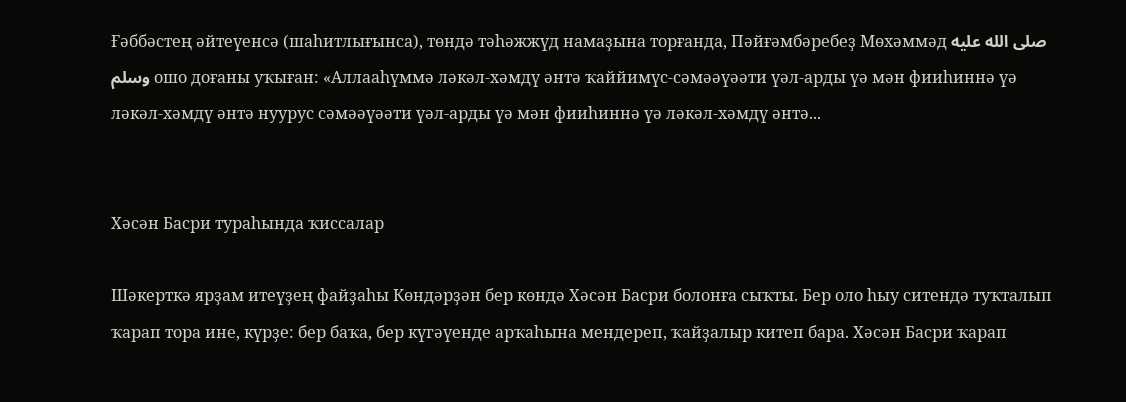Ғәббәстең әйтеүенсә (шаһитлығынса), төндә тәһәжжүд намаҙына торғанда, Пәйғәмбәребеҙ Мөхәммәд صلى الله عليه وسلم ошо доғаны уҡыған: «Аллааһүммә ләкәл-хәмдү әнтә ҡаййимүс-сәмәәүәәти үәл-арды үә мән фииһиннә үә ләкәл-хәмдү әнтә нуурус сәмәәүәәти үәл-арды үә мән фииһиннә үә ләкәл-хәмдү әнтә...


Хәсән Басри тураһында ҡиссалар

Шәкерткә ярҙам итеүҙең файҙаһы Көндәрҙән бер көндә Хәсән Басри болонға сыҡты. Бер оло һыу ситендә туҡталып ҡарап тора ине, күрҙе: бер баҡа, бер күгәүенде арҡаһына мендереп, ҡайҙалыр китеп бара. Хәсән Басри ҡарап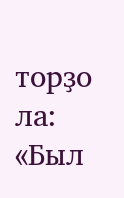торҙо ла: «Был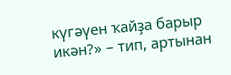күгәүен ҡайҙа барыр икән?» – тип, артынан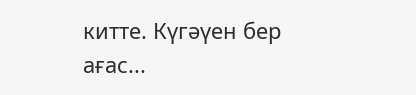китте. Күгәүен бер ағас...